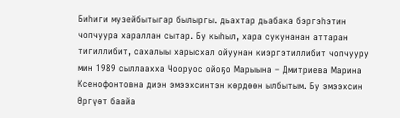Биһиги музейбытыгар былыргы. дьахтар дьабака бэргэһэтин чопчуура хараллан сытар. Бу кыһыл, хара сукунанан аттаран тигиллибит, сахалыы харысхал ойуунан киэргэтиллибит чопчууру мин 1989 сыллаахха Чооруос ойоҕо Марыына – Дмитриева Марина Ксенофонтовна диэн эмээхсинтэн көрдөөн ылбытым. Бу эмээхсин Өргүөт баайа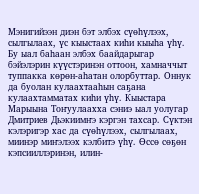Мэнигийээн диэн бэт элбэх сүөһүлээх, сылгылаах, үс кыыстаах киһи кыыһа үһү. Бу ыал баһаан элбэх баайдарыгар бэйэлэрин күүстэринэн оттоон, хамначчыт туппакка көрөн-аһатан олорбуттар. Оннук да буолан кулаахтааһын саҕана кулаахтамматах киһи үһү. Кыыстара Марыына Тоҥуулаахха сэниэ ыал уолугар Дмитриев Дьэкиимҥэ кэргэн тахсар. Сүктэн кэлэригэр хас да сүөһүлээх, сылгылаах, миинэр миҥэлээх кэлбитэ үһү. Өссө сөҕөн кэпсииллэринэн, илин-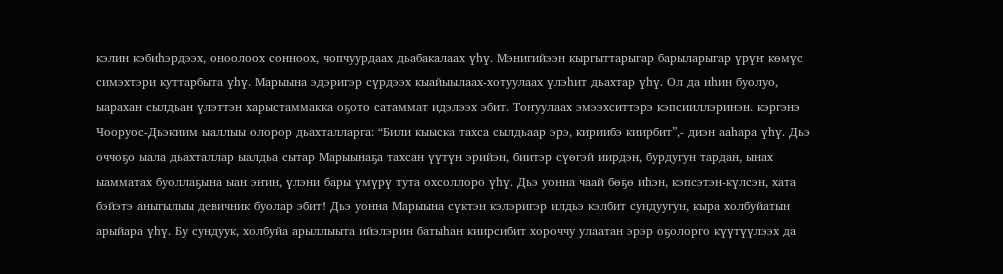кэлин кэбиһэрдээх, оноолоох сонноох, чопчуурдаах дьабакалаах үһү. Мэнигийээн кыргыттарыгар барыларыгар үрүҥ көмүс симэхтэри куттарбыта үһү. Марыына эдэригэр сүрдээх кыайыылаах-хотуулаах үлэһит дьахтар үһү. Ол да иһин буолуо, ыарахан сылдьан үлэттэн харыстаммакка оҕото сатаммат идэлээх эбит. Тоҥуулаах эмээхситтэрэ кэпсииллэринэн. кэргэнэ Чооруос-Дьэкиим ыаллыы олорор дьахталларга: “Били кыыска тахса сылдьаар эрэ, кириибэ киирбит”,- диэн ааһара үһү. Дьэ оччоҕо ыала дьахталлар ыалдьа сытар Марыынаҕа тахсан үүтүн эрийэн, биитэр сүөгэй иирдэн, бурдугун тардан, ынах ыамматах буоллаҕына ыан эҥин, үлэни бары үмүрү тута охсоллоро үһү. Дьэ уонна чаай бөҕө иһэн, кэпсэтэн-күлсэн, хата бэйэтэ аныгылыы девичник буолар эбит! Дьэ уонна Марыына сүктэн кэлэригэр илдьэ кэлбит сундуугун, кыра холбуйатын арыйара үһү. Бу сундуук, холбуйа арыллыыта ийэлэрин батыһан киирсибит хороччу улаатан эрэр оҕолорго күүтүүлээх да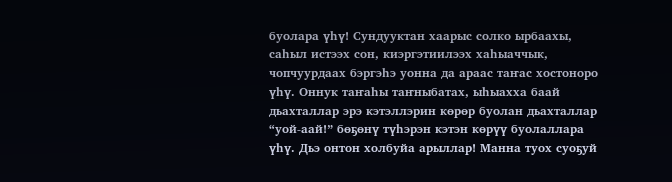буолара үһү! Сундууктан хаарыс солко ырбаахы, саһыл истээх сон, киэргэтиилээх хаһыаччык, чопчуурдаах бэргэһэ уонна да араас таҥас хостоноро үһү. Оннук таҥаһы таҥныбатах, ыһыахха баай дьахталлар эрэ кэтэллэрин көрөр буолан дьахталлар “уой-аай!” бөҕөнү түһэрэн кэтэн көрүү буолаллара үһү. Дьэ онтон холбуйа арыллар! Манна туох суоҕуй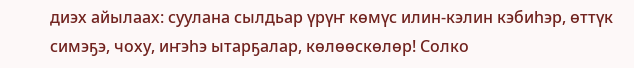диэх айылаах: суулана сылдьар үрүҥ көмүс илин-кэлин кэбиһэр, өттүк симэҕэ, чоху, иҥэһэ ытарҕалар, көлөөскөлөр! Солко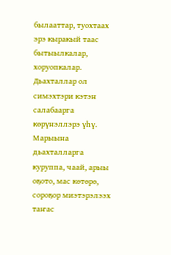былааттар, туохтаах эрэ кыракый таас бытыылкалар, хоруопкалар. Дьахталлар ол симэхтэри кэтэн салабаарга көрүнэллэрэ үһү. Марыына дьахталларга куруппа, чаай, арыы оҕото, мас көтөрө, сороҕор миэтэрэлээх таҥас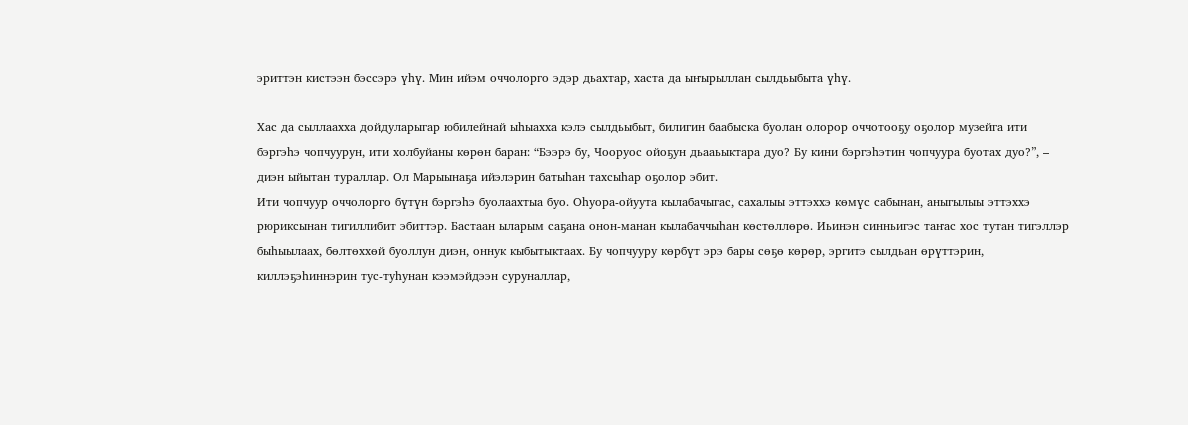эриттэн кистээн бэссэрэ үһү. Мин ийэм оччолорго эдэр дьахтар, хаста да ыҥырыллан сылдьыбыта үһү.

Хас да сыллаахха дойдуларыгар юбилейнай ыһыахха кэлэ сылдьыбыт, билигин баабыска буолан олорор оччотооҕу оҕолор музейга ити бэргэһэ чопчуурун, ити холбуйаны көрөн баран: “Бээрэ бу, Чооруос ойоҕун дьааьыктара дуо? Бу кини бэргэһэтин чопчуура буотах дуо?”, – диэн ыйытан тураллар. Ол Марыынаҕа ийэлэрин батыһан тахсыһар оҕолор эбит.
Ити чопчуур оччолорго бүтүн бэргэһэ буолаахтыа буо. Оһуора-ойуута кылабачыгас, сахалыы эттэххэ көмүс сабынан, аныгылыы эттэххэ рюриксынан тигиллибит эбиттэр. Бастаан ыларым саҕана онон-манан кылабаччыһан көстөллөрө. Иьинэн синньигэс таҥас хос тутан тигэллэр быһыылаах, бөлтөххөй буоллун диэн, оннук кыбытыктаах. Бу чопчууру көрбүт эрэ бары сөҕө көрөр, эргитэ сылдьан өрүттэрин, киллэҕэһиннэрин тус-туһунан кээмэйдээн суруналлар,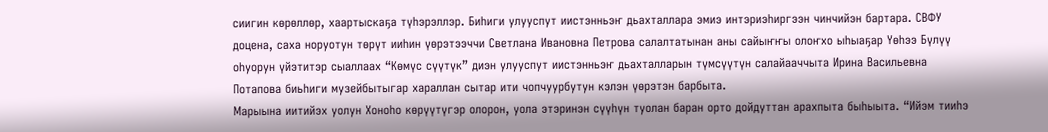сиигин көрөллөр, хаартыскаҕа түһэрэллэр. Биһиги улууспут иистэнньэҥ дьахталлара эмиэ интэриэһиргээн чинчийэн бартара. СВФУ доцена, саха норуотун төрүт ииһин үөрэтээччи Светлана Ивановна Петрова салалтатынан аны сайыҥҥы олоҥхо ыһыаҕар Үөһээ Бүлүү оһуорун үйэтитэр сыаллаах “Көмүс сүүтүк” диэн улууспут иистэнньэҥ дьахталларын түмсүүтүн салайааччыта Ирина Васильевна Потапова биьһиги музейбытыгар хараллан сытар ити чопчуурбутун кэлэн үөрэтэн барбыта.
Марыына иитийэх уолун Хоноһо көрүүтүгэр олорон, уола этэринэн сүүһүн туолан баран орто дойдуттан арахпыта быһыыта. “Ийэм тииһэ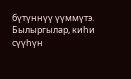бүтүннүү үүммүтэ. Былыргылар, киһи сүүһүн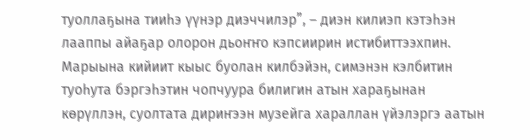туоллаҕына тииһэ үүнэр диэччилэр”, – диэн килиэп кэтэһэн лааппы айаҕар олорон дьоҥҥо кэпсиирин истибиттээхпин. Марыына кийиит кыыс буолан килбэйэн, симэнэн кэлбитин туоһута бэргэһэтин чопчуура билигин атын хараҕынан көрүллэн, суолтата дириҥээн музейга хараллан үйэлэргэ аатын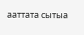ааттата сытыа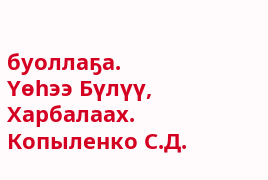буоллаҕа.
Үөһээ Бүлүү, Харбалаах. Копыленко С.Д.